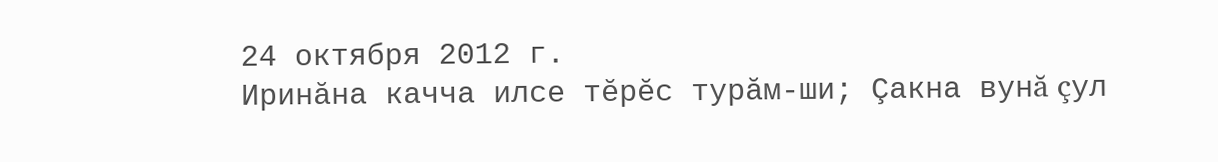24 октября 2012 г.
Иринăна качча илсе тĕрĕс турăм-ши; Çакна вунă çул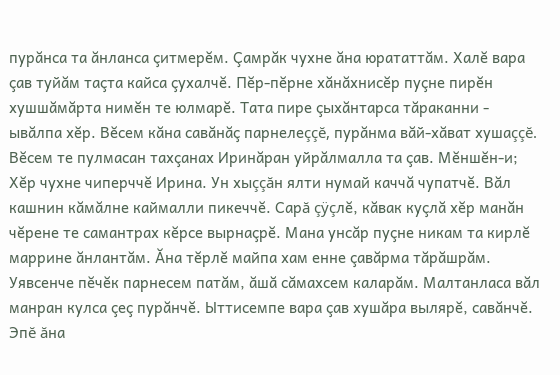пурăнса та ăнланса çитмерĕм. Çамрăк чухне ăна юрататтăм. Халĕ вара çав туйăм таçта кайса çухалчĕ. Пĕр-пĕрне хăнăхнисĕр пуçне пирĕн хушшăмăрта нимĕн те юлмарĕ. Тата пире çыхăнтарса тăраканни - ывăлпа хĕр. Вĕсем кăна савăнăç парнелеççĕ, пурăнма вăй-хăват хушаççĕ. Вĕсем те пулмасан тахçанах Иринăран уйрăлмалла та çав. Мĕншĕн-и;
Хĕр чухне чиперччĕ Ирина. Ун хыççăн ялти нумай каччă чупатчĕ. Вăл кашнин кăмăлне каймалли пикеччĕ. Сарă çÿçлĕ, кăвак куçлă хĕр манăн чĕрене те самантрах кĕрсе вырнаçрĕ. Мана унсăр пуçне никам та кирлĕ маррине ăнлантăм. Ăна тĕрлĕ майпа хам енне çавăрма тăрăшрăм. Уявсенче пĕчĕк парнесем патăм, ăшă сăмахсем каларăм. Малтанласа вăл манран кулса çеç пурăнчĕ. Ыттисемпе вара çав хушăра вылярĕ, савăнчĕ. Эпĕ ăна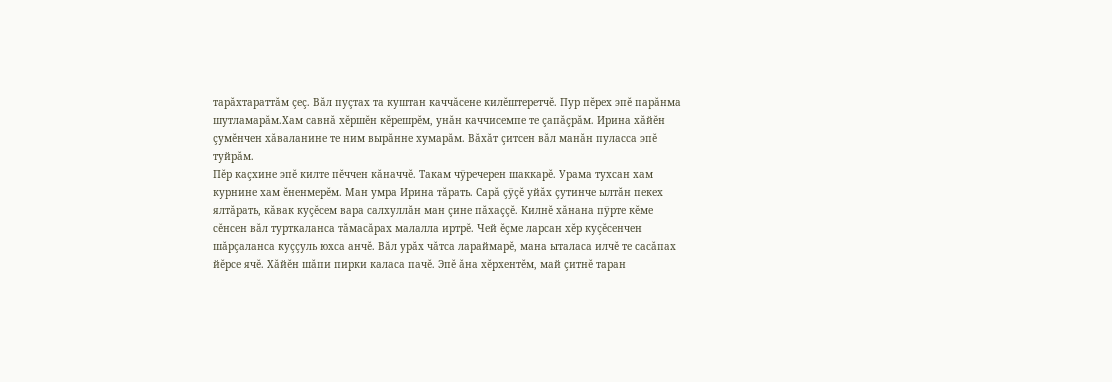тарăхтараттăм çеç. Вăл пуçтах та куштан каччăсене килĕштеретчĕ. Пур пĕрех эпĕ парăнма шутламарăм.Хам савнă хĕршĕн кĕрешрĕм, унăн каччисемпе те çапăçрăм. Ирина хăйĕн çумĕнчен хăваланине те ним вырăнне хумарăм. Вăхăт çитсен вăл манăн пуласса эпĕ туйрăм.
Пĕр каçхине эпĕ килте пĕччен кăначчĕ. Такам чÿречерен шаккарĕ. Урама тухсан хам курнине хам ĕненмерĕм. Ман умра Ирина тăрать. Сарă çÿçĕ уйăх çутинче ылтăн пекех ялтăрать, кăвак куçĕсем вара салхуллăн ман çине пăхаççĕ. Килнĕ хăнана пÿрте кĕме сĕнсен вăл турткаланса тăмасăрах малалла иртрĕ. Чей ĕçме ларсан хĕр куçĕсенчен шăрçаланса куççуль юхса анчĕ. Вăл урăх чăтса лараймарĕ, мана ыталаса илчĕ те сасăпах йĕрсе ячĕ. Хăйĕн шăпи пирки каласа пачĕ. Эпĕ ăна хĕрхентĕм, май çитнĕ таран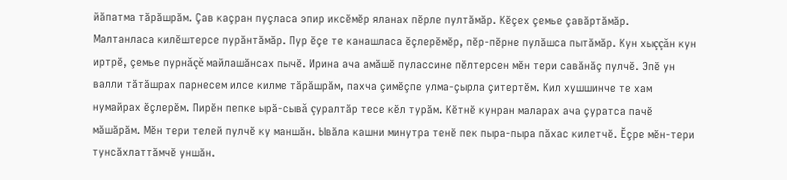йăпатма тăрăшрăм. Çав каçран пуçласа эпир иксĕмĕр яланах пĕрле пултăмăр. Кĕçех çемье çавăртăмăр.
Малтанласа килĕштерсе пурăнтăмăр. Пур ĕçе те канашласа ĕçлерĕмĕр, пĕр-пĕрне пулăшса пытăмăр. Кун хыççăн кун иртрĕ, çемье пурнăçĕ майлашăнсах пычĕ. Ирина ача амăшĕ пулассине пĕлтерсен мĕн тери савăнăç пулчĕ. Эпĕ ун валли тăтăшрах парнесем илсе килме тăрăшрăм, пахча çимĕçпе улма-çырла çитертĕм. Кил хушшинче те хам нумайрах ĕçлерĕм. Пирĕн пепке ырă-сывă çуралтăр тесе кĕл турăм. Кĕтнĕ кунран маларах ача çуратса пачĕ мăшăрăм. Мĕн тери телей пулчĕ ку маншăн. Ывăла кашни минутра тенĕ пек пыра-пыра пăхас килетчĕ. Ĕçре мĕн-тери тунсăхлаттăмчĕ уншăн.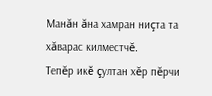Манăн ăна хамран ниçта та хăварас килместчĕ.
Тепĕр икĕ çултан хĕр пĕрчи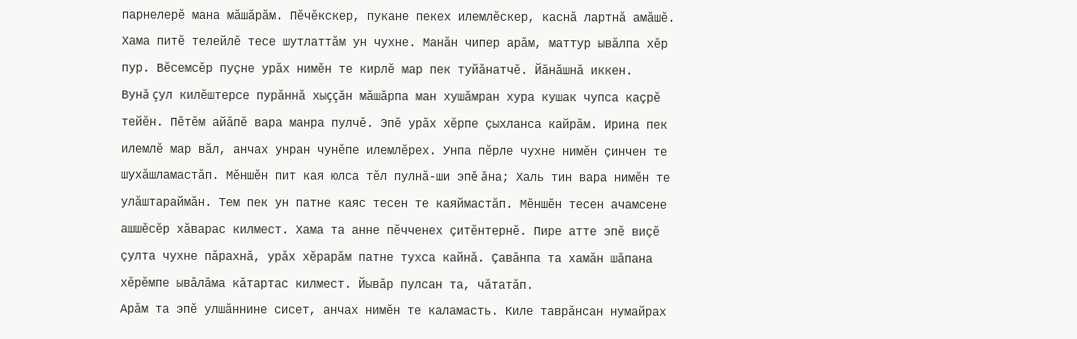парнелерĕ мана мăшăрăм. Пĕчĕкскер, пукане пекех илемлĕскер, каснă лартнă амăшĕ. Хама питĕ телейлĕ тесе шутлаттăм ун чухне. Манăн чипер арăм, маттур ывăлпа хĕр пур. Вĕсемсĕр пуçне урăх нимĕн те кирлĕ мар пек туйăнатчĕ. Йăнăшнă иккен.
Вунă çул килĕштерсе пурăннă хыççăн мăшăрпа ман хушăмран хура кушак чупса каçрĕ тейĕн. Пĕтĕм айăпĕ вара манра пулчĕ. Эпĕ урăх хĕрпе çыхланса кайрăм. Ирина пек илемлĕ мар вăл, анчах унран чунĕпе илемлĕрех. Унпа пĕрле чухне нимĕн çинчен те шухăшламастăп. Мĕншĕн пит кая юлса тĕл пулнă-ши эпĕ ăна; Халь тин вара нимĕн те улăштараймăн. Тем пек ун патне каяс тесен те каяймастăп. Мĕншĕн тесен ачамсене ашшĕсĕр хăварас килмест. Хама та анне пĕчченех çитĕнтернĕ. Пире атте эпĕ виçĕ çулта чухне пăрахнă, урăх хĕрарăм патне тухса кайнă. Çавăнпа та хамăн шăпана хĕрĕмпе ывăлăма кăтартас килмест. Йывăр пулсан та, чăтатăп.
Арăм та эпĕ улшăннине сисет, анчах нимĕн те каламасть. Киле таврăнсан нумайрах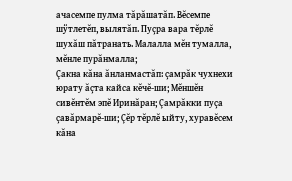ачасемпе пулма тăрăшатăп. Вĕсемпе шÿтлетĕп, вылятăп. Пуçра вара тĕрлĕ шухăш пăтранать. Малалла мĕн тумалла, мĕнле пурăнмалла;
Çакна кăна ăнланмастăп: çамрăк чухнехи юрату ăçта кайса кĕчĕ-ши; Мĕншĕн сивĕнтĕм эпĕ Иринăран; Çамрăкки пуçа çавăрмарĕ-ши; Çĕр тĕрлĕ ыйту, хуравĕсем кăна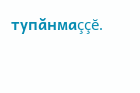тупăнмаççĕ.